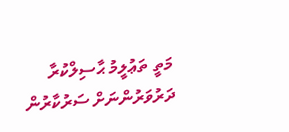މަތީ ތަޢުލީމު ޙާސިލްކުރާ ދަރުވަރުންނަށް ސަރުކާރުން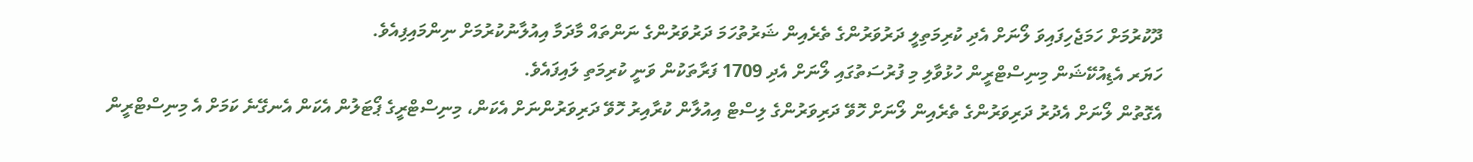ދޫކުރުމަށް ހަމަޖެހިފައިވަ ލޯނަށް އެދި ކުރިމަތިލީ ދަރުވަރުންގެ ތެރެއިން ޝަރުތުހަމަ ދަރުވަރުންގެ ނަންތައް މާދަމާ އިއުލާނުކުރުމަށް ނިންމައިފިއެވެ.
ހަޔަރ އެޑިއުކޭޝަން މިނިސްޓްރީން ހުޅުވާލި މި ފުރުސަތުގައި ލޯނަށް އެދި 1709 ފަރާތަކުން ވަނީ ކުރިމަތި ލައިފައެވެ.
އެގޮތުން ލޯނަށް އެދުރު ދަރިވަރުންގެ ތެރެއިން ލޯނަށް ހޮވޭ ދަރިވަރުންގެ ލިސްޓް އިއުލާން ކުރާއިރު ހޮވޭ ދަރިވަރުންނަށް އެކަން، މިނިސްޓްރީގެ ޕޯޓަލުން އެކަން އެނގޭނެ ކަމަށް އެ މިނިސްޓްރީން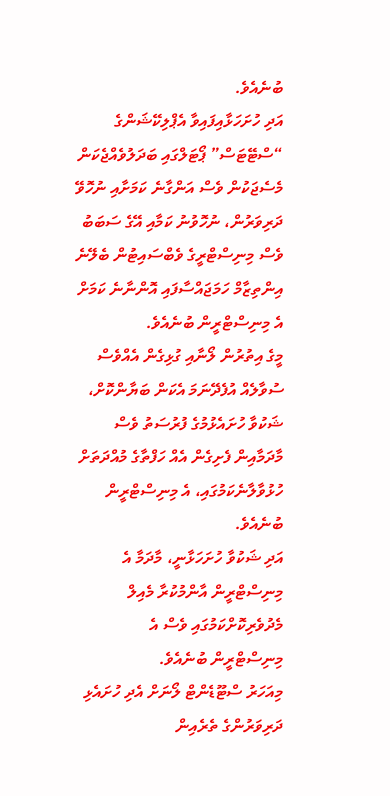ބުނެއެވެ.
އަދި ހުށަހަޅާއިފައިވާ އެޕްލިކޭޝަންގެ “ސްޓޭޓަސް” ޕޯޓަލްގައި ބަދަލުވެއްޖެކަން މެސެޖަކުން ވެސް އަންގާނެ ކަމަށާއި ނުހޮވޭ ދަރިވަރުން، ނުހޮވުނު ކަމާއި އޭގެ ސަބަބު ވެސް މިނިސްޓްރީގެ ވެބްސައިޓުން ބެލޭނެ އިންތިޒާމް ހަމަޖައްސާފައި އޮންނާނެ ކަމަށް އެ މިނިސްޓްރީން ބުނެއެވެ.
މީގެ އިތުރުން ލޯނާއި ގުޅިގެން އެއްވެސް ސުވާލެއް އުފެދޭނަމަ އެކަން ބަޔާންކޮށް، ޝަކުވާ ހުށައެޅުމުގެ ފުރުސަތު ވެސް މާދަމާއިން ފެށިގެން އެއް ހަފްތާގެ މުއްދަތަށް ހުޅުވާލާނެކަމުގައި، އެ މިނިސްޓްރީން ބުނެއެވެ.
އަދި ޝަކުވާ ހުށަހަޅާނީ، މާދަމާ އެ މިނިސްޓްރީން އާންމުކުރާ މެއިލް މެދުވެރިކޮށްކަމުގައި ވެސް އެ މިނިސްޓްރީން ބުނެއެވެ.
މިއަހަރު ސްޓޫޑެންޓް ލޯނަށް އެދި ހުށައެޅި ދަރިވަރުންގެ ތެރެއިން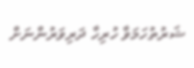ޝަރުތުހަމަވާ ހުރިހާ ދަރިވަރުންނަށް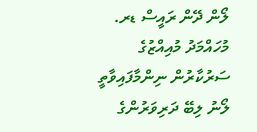ލޯން ދޭން ރައީސް ޑރ. މުހައްމަދު މުއިއްޒުގެ ސަރުކާރުން ނިންމާފައިވާތީ ލޯނު ލިބޭ ދަރިވަރުންގެ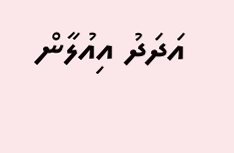އަދަދު އިއުލާން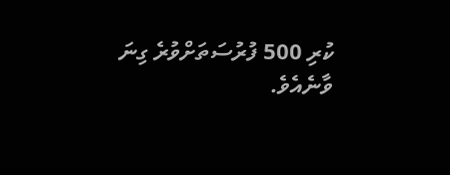ކުރި 500 ފުރުސަތަށްވުރެ ގިނަ ވާނެއެވެ.